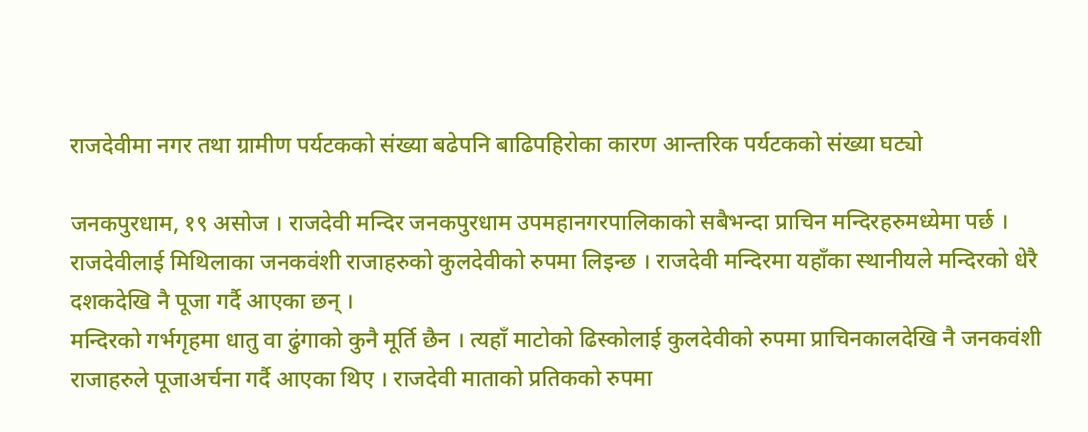राजदेवीमा नगर तथा ग्रामीण पर्यटकको संख्या बढेपनि बाढिपहिरोका कारण आन्तरिक पर्यटकको संख्या घट्यो

जनकपुरधाम, १९ असोज । राजदेवी मन्दिर जनकपुरधाम उपमहानगरपालिकाको सबैभन्दा प्राचिन मन्दिरहरुमध्येमा पर्छ । राजदेवीलाई मिथिलाका जनकवंशी राजाहरुको कुलदेवीको रुपमा लिइन्छ । राजदेवी मन्दिरमा यहाँका स्थानीयले मन्दिरको धेरै दशकदेखि नै पूजा गर्दै आएका छन् ।
मन्दिरको गर्भगृहमा धातु वा ढुंगाको कुनै मूर्ति छैन । त्यहाँ माटोको ढिस्कोलाई कुलदेवीको रुपमा प्राचिनकालदेखि नै जनकवंशी राजाहरुले पूजाअर्चना गर्दै आएका थिए । राजदेवी माताको प्रतिकको रुपमा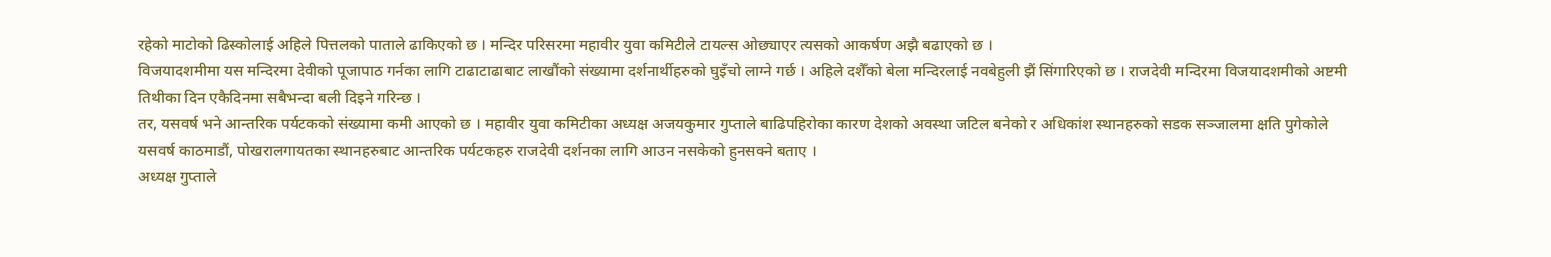रहेको माटोको ढिस्कोलाई अहिले पित्तलको पाताले ढाकिएको छ । मन्दिर परिसरमा महावीर युवा कमिटीले टायल्स ओछ्याएर त्यसको आकर्षण अझै बढाएको छ ।
विजयादशमीमा यस मन्दिरमा देवीको पूजापाठ गर्नका लागि टाढाटाढाबाट लाखौंको संख्यामा दर्शनार्थीहरुको घुइँचो लाग्ने गर्छ । अहिले दशैँको बेला मन्दिरलाई नवबेहुली झैं सिंगारिएको छ । राजदेवी मन्दिरमा विजयादशमीको अष्टमी तिथीका दिन एकैदिनमा सबैभन्दा बली दिइने गरिन्छ ।
तर, यसवर्ष भने आन्तरिक पर्यटकको संख्यामा कमी आएको छ । महावीर युवा कमिटीका अध्यक्ष अजयकुमार गुप्ताले बाढिपहिरोका कारण देशको अवस्था जटिल बनेको र अधिकांश स्थानहरुको सडक सञ्जालमा क्षति पुगेकोले यसवर्ष काठमाडौं, पोखरालगायतका स्थानहरुबाट आन्तरिक पर्यटकहरु राजदेवी दर्शनका लागि आउन नसकेको हुनसक्ने बताए ।
अध्यक्ष गुप्ताले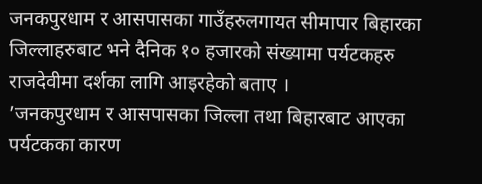जनकपुरधाम र आसपासका गाउँहरुलगायत सीमापार बिहारका जिल्लाहरुबाट भने दैनिक १० हजारको संख्यामा पर्यटकहरु राजदेवीमा दर्शका लागि आइरहेको बताए ।
’जनकपुरधाम र आसपासका जिल्ला तथा बिहारबाट आएका पर्यटकका कारण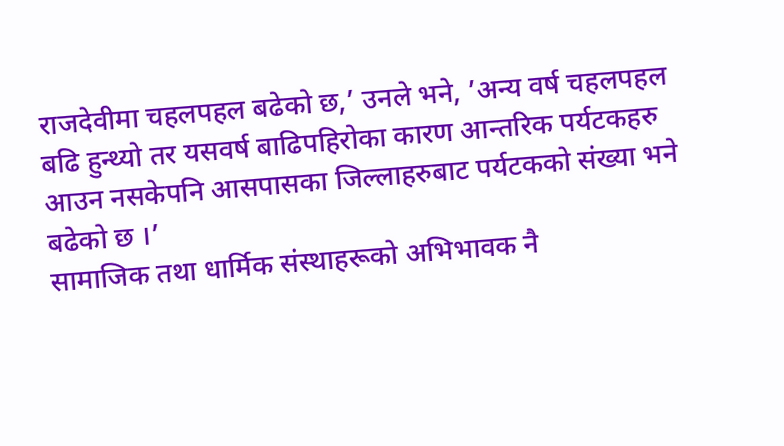राजदेवीमा चहलपहल बढेको छ,’ उनले भने, ’अन्य वर्ष चहलपहल बढि हुन्थ्यो तर यसवर्ष बाढिपहिरोका कारण आन्तरिक पर्यटकहरु आउन नसकेपनि आसपासका जिल्लाहरुबाट पर्यटकको संख्या भने बढेको छ ।’
सामाजिक तथा धार्मिक संस्थाहरूको अभिभावक नै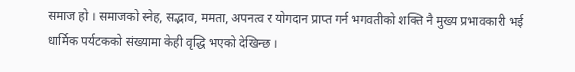समाज हो । समाजको स्नेह, सद्भाव, ममता, अपनत्व र योगदान प्राप्त गर्न भगवतीको शक्ति नै मुख्य प्रभावकारी भई धार्मिक पर्यटकको संख्यामा केही वृद्धि भएको देखिन्छ ।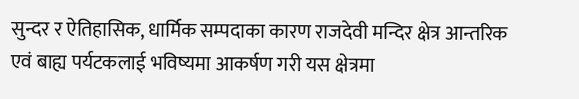सुन्दर र ऐतिहासिक, धार्मिक सम्पदाका कारण राजदेवी मन्दिर क्षेत्र आन्तरिक एवं बाह्य पर्यटकलाई भविष्यमा आकर्षण गरी यस क्षेत्रमा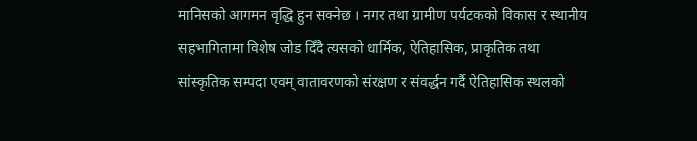मानिसको आगमन वृद्धि हुन सक्नेछ । नगर तथा ग्रामीण पर्यटकको विकास र स्थानीय सहभागितामा विशेष जोड दिँदै त्यसको धार्मिक, ऐतिहासिक, प्राकृतिक तथा सांस्कृतिक सम्पदा एवम् वातावरणको संरक्षण र संवर्द्धन गर्दै ऐतिहासिक स्थलको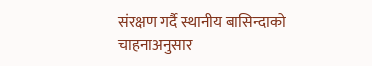संरक्षण गर्दै स्थानीय बासिन्दाको चाहनाअनुसार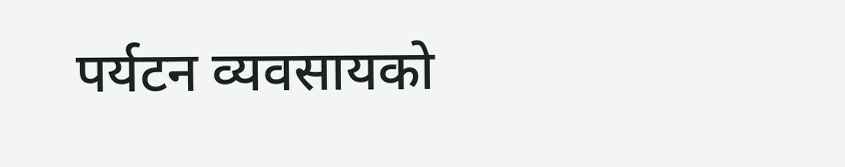पर्यटन व्यवसायको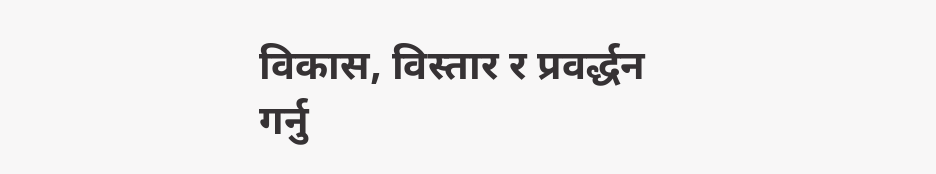विकास, विस्तार र प्रवर्द्धन गर्नु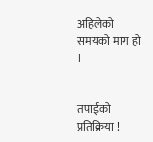अहिलेको समयको माग हो ।


तपाईको प्रतिक्रिया !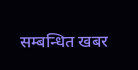सम्बन्धित खबर